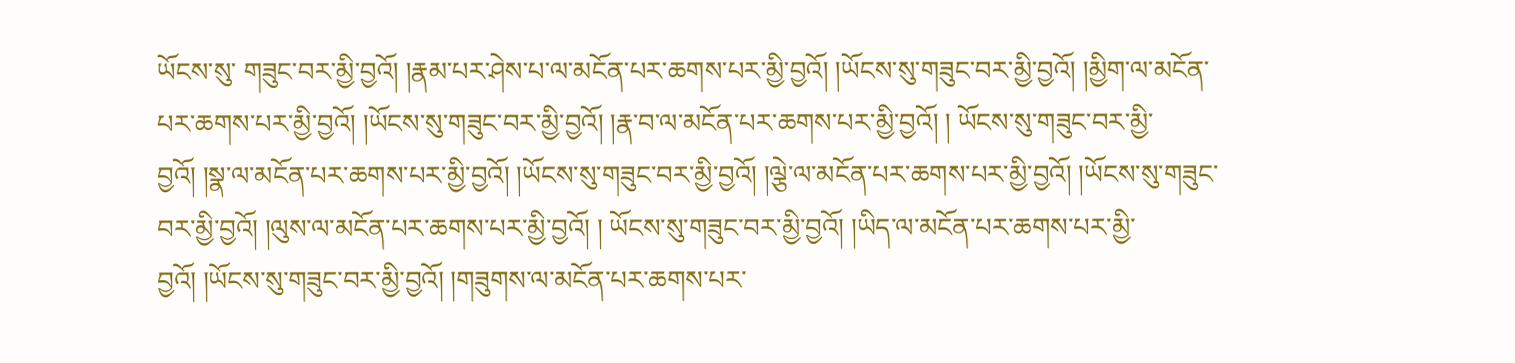ཡོངས་སུ་ གཟུང་བར་མྱི་བྱའོ། །རྣམ་པར་ཤེས་པ་ལ་མངོན་པར་ཆགས་པར་མྱི་བྱའོ། །ཡོངས་སུ་གཟུང་བར་མྱི་བྱའོ། །མྱིག་ལ་མངོན་པར་ཆགས་པར་མྱི་བྱའོ། །ཡོངས་སུ་གཟུང་བར་མྱི་བྱའོ། །རྣ་བ་ལ་མངོན་པར་ཆགས་པར་མྱི་བྱའོ། ། ཡོངས་སུ་གཟུང་བར་མྱི་བྱའོ། །སྣ་ལ་མངོན་པར་ཆགས་པར་མྱི་བྱའོ། །ཡོངས་སུ་གཟུང་བར་མྱི་བྱའོ། །ལྕེ་ལ་མངོན་པར་ཆགས་པར་མྱི་བྱའོ། །ཡོངས་སུ་གཟུང་བར་མྱི་བྱའོ། །ལུས་ལ་མངོན་པར་ཆགས་པར་མྱི་བྱའོ། ། ཡོངས་སུ་གཟུང་བར་མྱི་བྱའོ། །ཡིད་ལ་མངོན་པར་ཆགས་པར་མྱི་བྱའོ། །ཡོངས་སུ་གཟུང་བར་མྱི་བྱའོ། །གཟུགས་ལ་མངོན་པར་ཆགས་པར་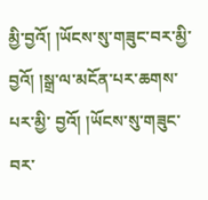མྱི་བྱའོ། །ཡོངས་སུ་གཟུང་བར་མྱི་བྱའོ། །སྒྲ་ལ་མངོན་པར་ཆགས་པར་མྱི་ བྱའོ། །ཡོངས་སུ་གཟུང་བར་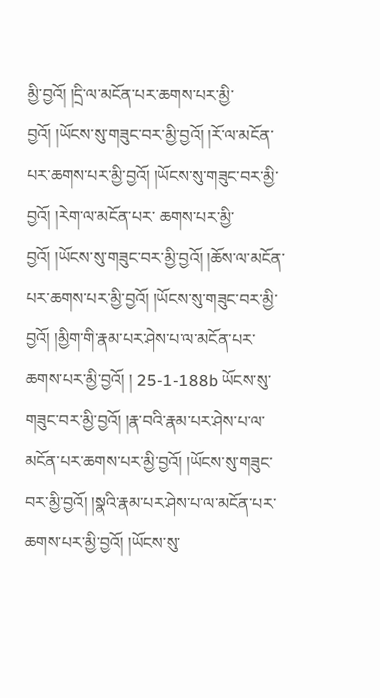མྱི་བྱའོ། །དྲི་ལ་མངོན་པར་ཆགས་པར་མྱི་བྱའོ། །ཡོངས་སུ་གཟུང་བར་མྱི་བྱའོ། །རོ་ལ་མངོན་པར་ཆགས་པར་མྱི་བྱའོ། །ཡོངས་སུ་གཟུང་བར་མྱི་བྱའོ། །རེག་ལ་མངོན་པར་ ཆགས་པར་མྱི་བྱའོ། །ཡོངས་སུ་གཟུང་བར་མྱི་བྱའོ། །ཆོས་ལ་མངོན་པར་ཆགས་པར་མྱི་བྱའོ། །ཡོངས་སུ་གཟུང་བར་མྱི་བྱའོ། །མྱིག་གི་རྣམ་པར་ཤེས་པ་ལ་མངོན་པར་ཆགས་པར་མྱི་བྱའོ། ། 25-1-188b ཡོངས་སུ་གཟུང་བར་མྱི་བྱའོ། །རྣ་བའི་རྣམ་པར་ཤེས་པ་ལ་མངོན་པར་ཆགས་པར་མྱི་བྱའོ། །ཡོངས་སུ་གཟུང་བར་མྱི་བྱའོ། །སྣའི་རྣམ་པར་ཤེས་པ་ལ་མངོན་པར་ཆགས་པར་མྱི་བྱའོ། །ཡོངས་སུ་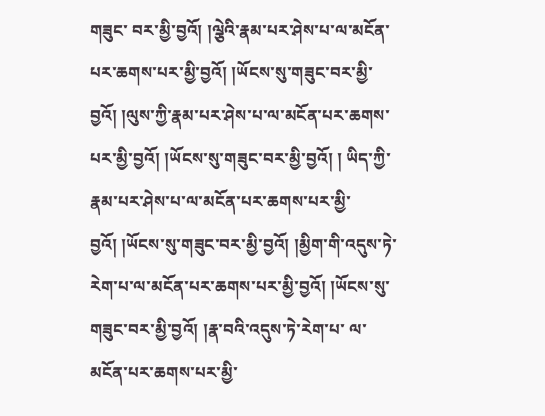གཟུང་ བར་མྱི་བྱའོ། །ལྕེའི་རྣམ་པར་ཤེས་པ་ལ་མངོན་པར་ཆགས་པར་མྱི་བྱའོ། །ཡོངས་སུ་གཟུང་བར་མྱི་བྱའོ། །ལུས་ཀྱི་རྣམ་པར་ཤེས་པ་ལ་མངོན་པར་ཆགས་པར་མྱི་བྱའོ། །ཡོངས་སུ་གཟུང་བར་མྱི་བྱའོ། ། ཡིད་ཀྱི་རྣམ་པར་ཤེས་པ་ལ་མངོན་པར་ཆགས་པར་མྱི་བྱའོ། །ཡོངས་སུ་གཟུང་བར་མྱི་བྱའོ། །མྱིག་གི་འདུས་ཏེ་རེག་པ་ལ་མངོན་པར་ཆགས་པར་མྱི་བྱའོ། །ཡོངས་སུ་གཟུང་བར་མྱི་བྱའོ། །རྣ་བའི་འདུས་ཏེ་རེག་པ་ ལ་མངོན་པར་ཆགས་པར་མྱི་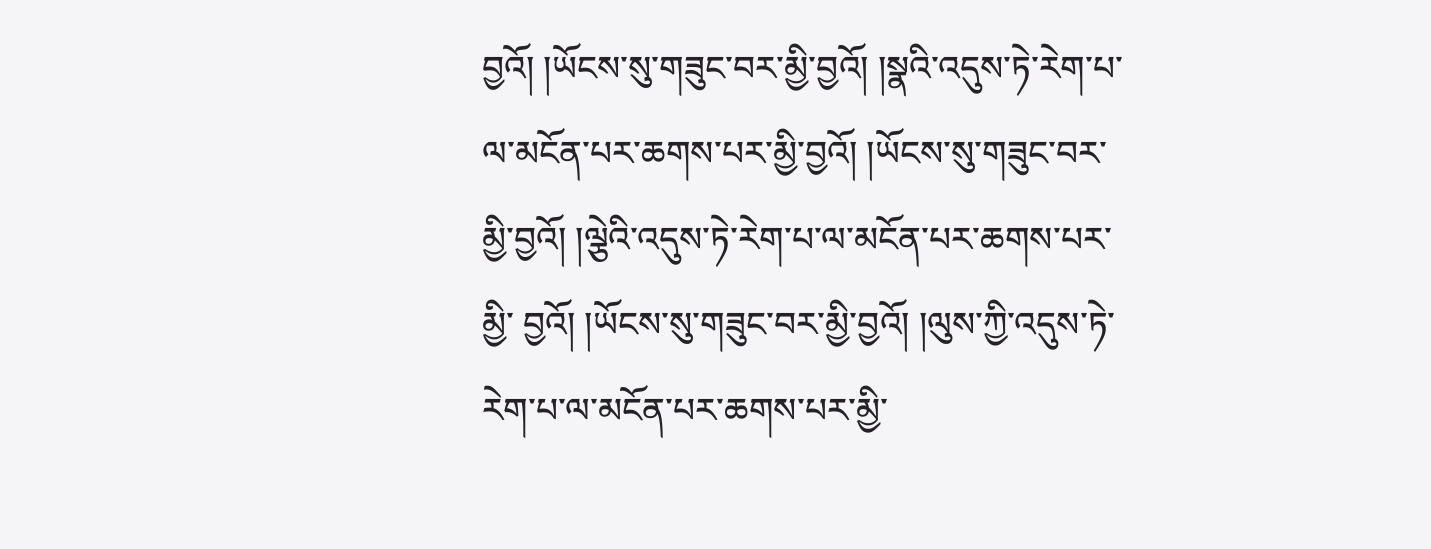བྱའོ། །ཡོངས་སུ་གཟུང་བར་མྱི་བྱའོ། །སྣའི་འདུས་ཏེ་རེག་པ་ལ་མངོན་པར་ཆགས་པར་མྱི་བྱའོ། །ཡོངས་སུ་གཟུང་བར་མྱི་བྱའོ། །ལྕེའི་འདུས་ཏེ་རེག་པ་ལ་མངོན་པར་ཆགས་པར་མྱི་ བྱའོ། །ཡོངས་སུ་གཟུང་བར་མྱི་བྱའོ། །ལུས་ཀྱི་འདུས་ཏེ་རེག་པ་ལ་མངོན་པར་ཆགས་པར་མྱི་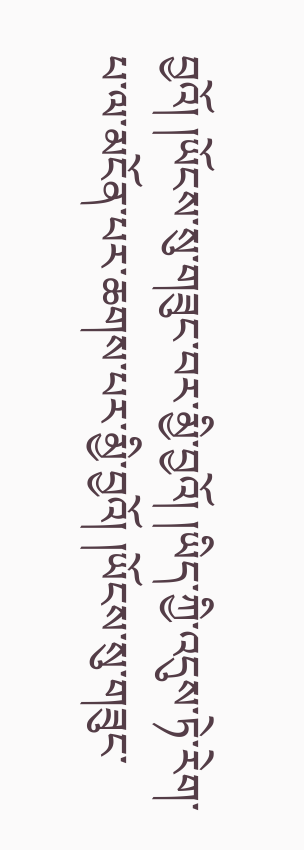བྱའོ། །ཡོངས་སུ་གཟུང་བར་མྱི་བྱའོ། །ཡིད་ཀྱི་འདུས་ཏེ་རེག་པ་ལ་མངོན་པར་ཆགས་པར་མྱི་བྱའོ། །ཡོངས་སུ་གཟུང་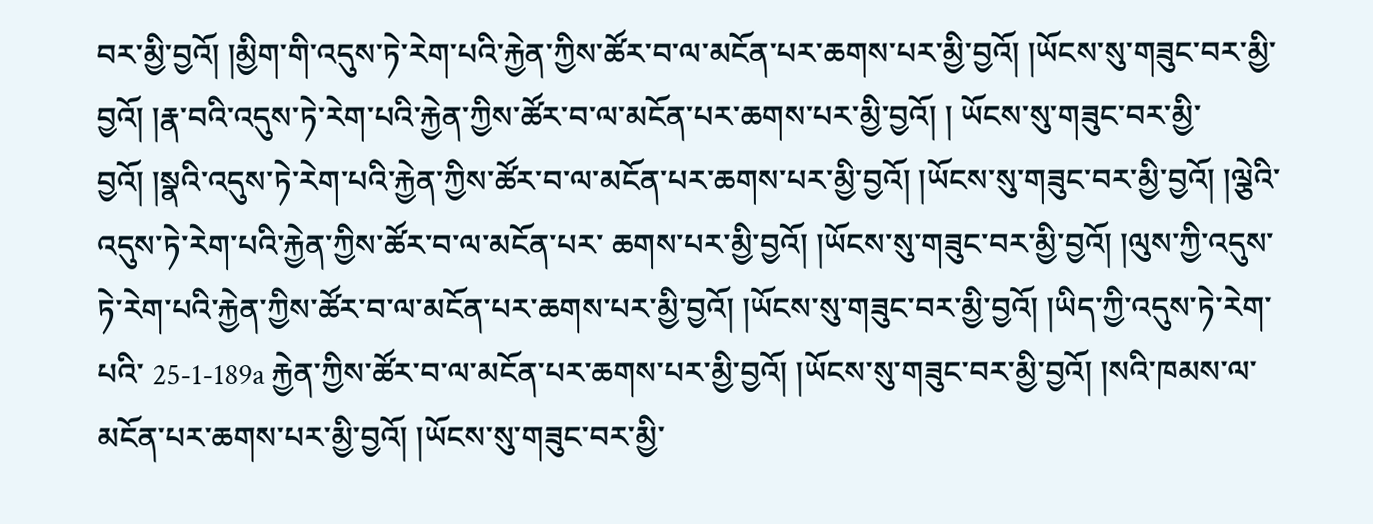བར་མྱི་བྱའོ། །མྱིག་གི་འདུས་ཏེ་རེག་པའི་རྐྱེན་ཀྱིས་ཚོར་བ་ལ་མངོན་པར་ཆགས་པར་མྱི་བྱའོ། །ཡོངས་སུ་གཟུང་བར་མྱི་བྱའོ། །རྣ་བའི་འདུས་ཏེ་རེག་པའི་རྐྱེན་ཀྱིས་ཚོར་བ་ལ་མངོན་པར་ཆགས་པར་མྱི་བྱའོ། ། ཡོངས་སུ་གཟུང་བར་མྱི་བྱའོ། །སྣའི་འདུས་ཏེ་རེག་པའི་རྐྱེན་ཀྱིས་ཚོར་བ་ལ་མངོན་པར་ཆགས་པར་མྱི་བྱའོ། །ཡོངས་སུ་གཟུང་བར་མྱི་བྱའོ། །ལྕེའི་འདུས་ཏེ་རེག་པའི་རྐྱེན་ཀྱིས་ཚོར་བ་ལ་མངོན་པར་ ཆགས་པར་མྱི་བྱའོ། །ཡོངས་སུ་གཟུང་བར་མྱི་བྱའོ། །ལུས་ཀྱི་འདུས་ཏེ་རེག་པའི་རྐྱེན་ཀྱིས་ཚོར་བ་ལ་མངོན་པར་ཆགས་པར་མྱི་བྱའོ། །ཡོངས་སུ་གཟུང་བར་མྱི་བྱའོ། །ཡིད་ཀྱི་འདུས་ཏེ་རེག་པའི་ 25-1-189a རྐྱེན་ཀྱིས་ཚོར་བ་ལ་མངོན་པར་ཆགས་པར་མྱི་བྱའོ། །ཡོངས་སུ་གཟུང་བར་མྱི་བྱའོ། །སའི་ཁམས་ལ་མངོན་པར་ཆགས་པར་མྱི་བྱའོ། །ཡོངས་སུ་གཟུང་བར་མྱི་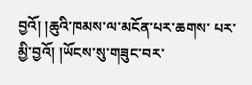བྱའོ། །ཆུའི་ཁམས་ལ་མངོན་པར་ཆགས་ པར་མྱི་བྱའོ། །ཡོངས་སུ་གཟུང་བར་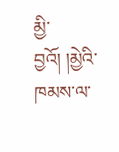མྱི་བྱའོ། །མྱེའི་ཁམས་ལ་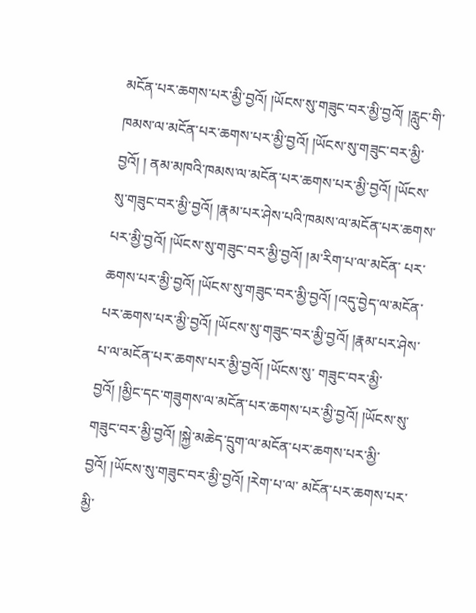མངོན་པར་ཆགས་པར་མྱི་བྱའོ། །ཡོངས་སུ་གཟུང་བར་མྱི་བྱའོ། །རླུང་གི་ཁམས་ལ་མངོན་པར་ཆགས་པར་མྱི་བྱའོ། །ཡོངས་སུ་གཟུང་བར་མྱི་བྱའོ། ། ནམ་མཁའི་ཁམས་ལ་མངོན་པར་ཆགས་པར་མྱི་བྱའོ། །ཡོངས་སུ་གཟུང་བར་མྱི་བྱའོ། །རྣམ་པར་ཤེས་པའི་ཁམས་ལ་མངོན་པར་ཆགས་པར་མྱི་བྱའོ། །ཡོངས་སུ་གཟུང་བར་མྱི་བྱའོ། །མ་རིག་པ་ལ་མངོན་ པར་ཆགས་པར་མྱི་བྱའོ། །ཡོངས་སུ་གཟུང་བར་མྱི་བྱའོ། །འདུ་བྱེད་ལ་མངོན་པར་ཆགས་པར་མྱི་བྱའོ། །ཡོངས་སུ་གཟུང་བར་མྱི་བྱའོ། །རྣམ་པར་ཤེས་པ་ལ་མངོན་པར་ཆགས་པར་མྱི་བྱའོ། །ཡོངས་སུ་ གཟུང་བར་མྱི་བྱའོ། །མྱིང་དང་གཟུགས་ལ་མངོན་པར་ཆགས་པར་མྱི་བྱའོ། །ཡོངས་སུ་གཟུང་བར་མྱི་བྱའོ། །སྐྱེ་མཆེད་དྲུག་ལ་མངོན་པར་ཆགས་པར་མྱི་བྱའོ། །ཡོངས་སུ་གཟུང་བར་མྱི་བྱའོ། །རེག་པ་ལ་ མངོན་པར་ཆགས་པར་མྱི་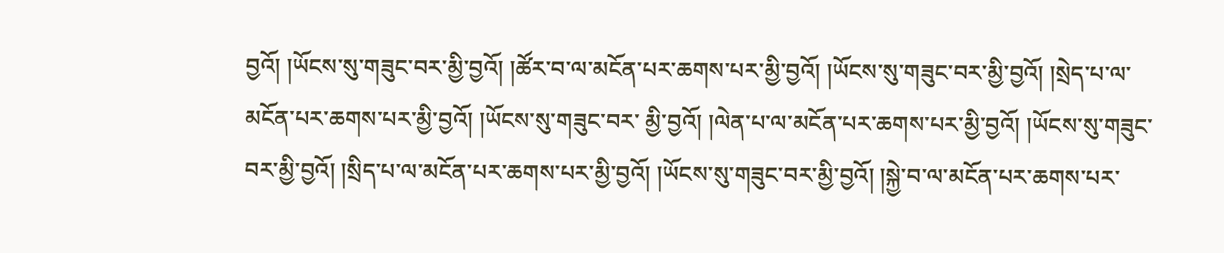བྱའོ། །ཡོངས་སུ་གཟུང་བར་མྱི་བྱའོ། །ཚོར་བ་ལ་མངོན་པར་ཆགས་པར་མྱི་བྱའོ། །ཡོངས་སུ་གཟུང་བར་མྱི་བྱའོ། །སྲེད་པ་ལ་མངོན་པར་ཆགས་པར་མྱི་བྱའོ། །ཡོངས་སུ་གཟུང་བར་ མྱི་བྱའོ། །ལེན་པ་ལ་མངོན་པར་ཆགས་པར་མྱི་བྱའོ། །ཡོངས་སུ་གཟུང་བར་མྱི་བྱའོ། །སྲིད་པ་ལ་མངོན་པར་ཆགས་པར་མྱི་བྱའོ། །ཡོངས་སུ་གཟུང་བར་མྱི་བྱའོ། །སྐྱེ་བ་ལ་མངོན་པར་ཆགས་པར་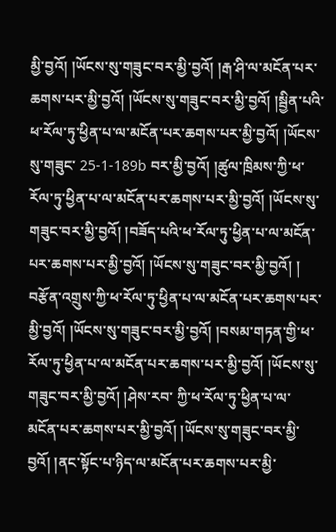མྱི་བྱའོ། །ཡོངས་སུ་གཟུང་བར་མྱི་བྱའོ། །རྒ་ཤི་ལ་མངོན་པར་ཆགས་པར་མྱི་བྱའོ། །ཡོངས་སུ་གཟུང་བར་མྱི་བྱའོ། །སྦྱིན་པའི་ཕ་རོལ་ཏུ་ཕྱིན་པ་ལ་མངོན་པར་ཆགས་པར་མྱི་བྱའོ། །ཡོངས་སུ་གཟུང་ 25-1-189b བར་མྱི་བྱའོ། །ཚུལ་ཁྲིམས་ཀྱི་ཕ་རོལ་ཏུ་ཕྱིན་པ་ལ་མངོན་པར་ཆགས་པར་མྱི་བྱའོ། །ཡོངས་སུ་གཟུང་བར་མྱི་བྱའོ། །བཟོད་པའི་ཕ་རོལ་ཏུ་ཕྱིན་པ་ལ་མངོན་པར་ཆགས་པར་མྱི་བྱའོ། །ཡོངས་སུ་གཟུང་བར་མྱི་བྱའོ། ། བརྩོན་འགྲུས་ཀྱི་ཕ་རོལ་ཏུ་ཕྱིན་པ་ལ་མངོན་པར་ཆགས་པར་མྱི་བྱའོ། །ཡོངས་སུ་གཟུང་བར་མྱི་བྱའོ། །བསམ་གཏན་གྱི་ཕ་རོལ་ཏུ་ཕྱིན་པ་ལ་མངོན་པར་ཆགས་པར་མྱི་བྱའོ། །ཡོངས་སུ་གཟུང་བར་མྱི་བྱའོ། །ཤེས་རབ་ ཀྱི་ཕ་རོལ་ཏུ་ཕྱིན་པ་ལ་མངོན་པར་ཆགས་པར་མྱི་བྱའོ། །ཡོངས་སུ་གཟུང་བར་མྱི་བྱའོ། །ནང་སྟོང་པ་ཉིད་ལ་མངོན་པར་ཆགས་པར་མྱི་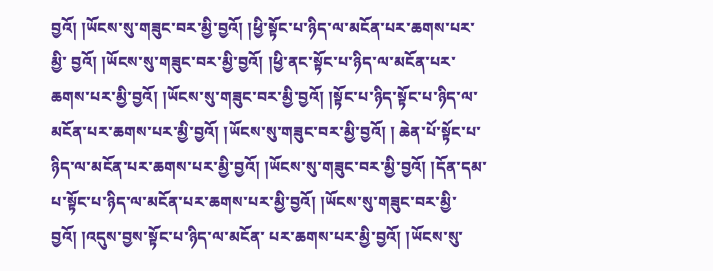བྱའོ། །ཡོངས་སུ་གཟུང་བར་མྱི་བྱའོ། །ཕྱི་སྟོང་པ་ཉིད་ལ་མངོན་པར་ཆགས་པར་མྱི་ བྱའོ། །ཡོངས་སུ་གཟུང་བར་མྱི་བྱའོ། །ཕྱི་ནང་སྟོང་པ་ཉིད་ལ་མངོན་པར་ཆགས་པར་མྱི་བྱའོ། །ཡོངས་སུ་གཟུང་བར་མྱི་བྱའོ། །སྟོང་པ་ཉིད་སྟོང་པ་ཉིད་ལ་མངོན་པར་ཆགས་པར་མྱི་བྱའོ། །ཡོངས་སུ་གཟུང་བར་མྱི་བྱའོ། ། ཆེན་པོ་སྟོང་པ་ཉིད་ལ་མངོན་པར་ཆགས་པར་མྱི་བྱའོ། །ཡོངས་སུ་གཟུང་བར་མྱི་བྱའོ། །དོན་དམ་པ་སྟོང་པ་ཉིད་ལ་མངོན་པར་ཆགས་པར་མྱི་བྱའོ། །ཡོངས་སུ་གཟུང་བར་མྱི་བྱའོ། །འདུས་བྱས་སྟོང་པ་ཉིད་ལ་མངོན་ པར་ཆགས་པར་མྱི་བྱའོ། །ཡོངས་སུ་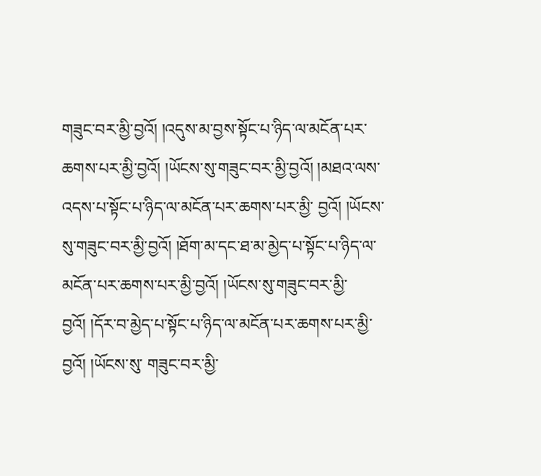གཟུང་བར་མྱི་བྱའོ། །འདུས་མ་བྱས་སྟོང་པ་ཉིད་ལ་མངོན་པར་ཆགས་པར་མྱི་བྱའོ། །ཡོངས་སུ་གཟུང་བར་མྱི་བྱའོ། །མཐའ་ལས་འདས་པ་སྟོང་པ་ཉིད་ལ་མངོན་པར་ཆགས་པར་མྱི་ བྱའོ། །ཡོངས་སུ་གཟུང་བར་མྱི་བྱའོ། །ཐོག་མ་དང་ཐ་མ་མྱེད་པ་སྟོང་པ་ཉིད་ལ་མངོན་པར་ཆགས་པར་མྱི་བྱའོ། །ཡོངས་སུ་གཟུང་བར་མྱི་བྱའོ། །དོར་བ་མྱེད་པ་སྟོང་པ་ཉིད་ལ་མངོན་པར་ཆགས་པར་མྱི་བྱའོ། །ཡོངས་སུ་ གཟུང་བར་མྱི་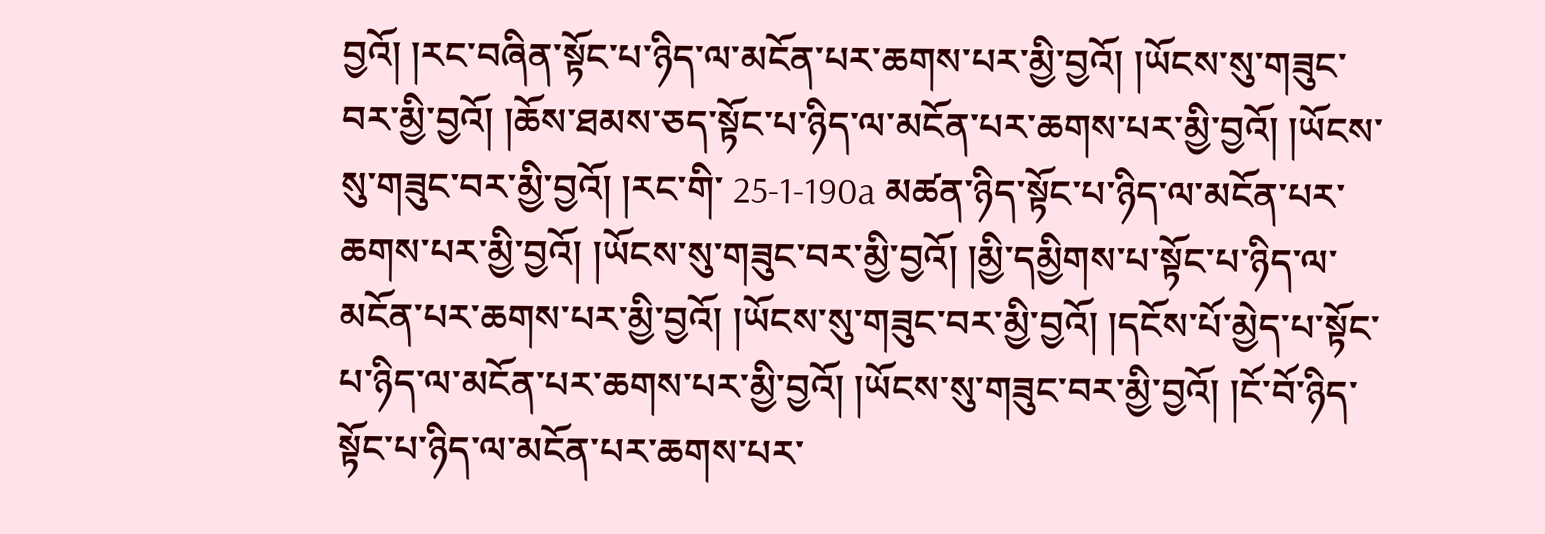བྱའོ། །རང་བཞིན་སྟོང་པ་ཉིད་ལ་མངོན་པར་ཆགས་པར་མྱི་བྱའོ། །ཡོངས་སུ་གཟུང་བར་མྱི་བྱའོ། །ཆོས་ཐམས་ཅད་སྟོང་པ་ཉིད་ལ་མངོན་པར་ཆགས་པར་མྱི་བྱའོ། །ཡོངས་སུ་གཟུང་བར་མྱི་བྱའོ། །རང་གི་ 25-1-190a མཚན་ཉིད་སྟོང་པ་ཉིད་ལ་མངོན་པར་ཆགས་པར་མྱི་བྱའོ། །ཡོངས་སུ་གཟུང་བར་མྱི་བྱའོ། །མྱི་དམྱིགས་པ་སྟོང་པ་ཉིད་ལ་མངོན་པར་ཆགས་པར་མྱི་བྱའོ། །ཡོངས་སུ་གཟུང་བར་མྱི་བྱའོ། །དངོས་པོ་མྱེད་པ་སྟོང་ པ་ཉིད་ལ་མངོན་པར་ཆགས་པར་མྱི་བྱའོ། །ཡོངས་སུ་གཟུང་བར་མྱི་བྱའོ། །ངོ་བོ་ཉིད་སྟོང་པ་ཉིད་ལ་མངོན་པར་ཆགས་པར་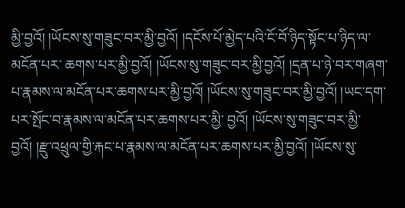མྱི་བྱའོ། །ཡོངས་སུ་གཟུང་བར་མྱི་བྱའོ། །དངོས་པོ་མྱེད་པའི་ངོ་བོ་ཉིད་སྟོང་པ་ཉིད་ལ་མངོན་པར་ ཆགས་པར་མྱི་བྱའོ། །ཡོངས་སུ་གཟུང་བར་མྱི་བྱའོ། །དྲན་པ་ཉེ་བར་གཞག་པ་རྣམས་ལ་མངོན་པར་ཆགས་པར་མྱི་བྱའོ། །ཡོངས་སུ་གཟུང་བར་མྱི་བྱའོ། །ཡང་དག་པར་སྤོང་བ་རྣམས་ལ་མངོན་པར་ཆགས་པར་མྱི་ བྱའོ། །ཡོངས་སུ་གཟུང་བར་མྱི་བྱའོ། །རྫུ་འཕྲུལ་གྱི་རྐང་པ་རྣམས་ལ་མངོན་པར་ཆགས་པར་མྱི་བྱའོ། །ཡོངས་སུ་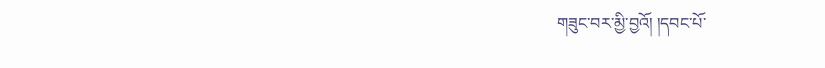གཟུང་བར་མྱི་བྱའོ། །དབང་པོ་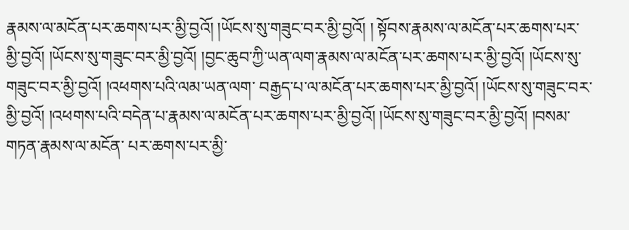རྣམས་ལ་མངོན་པར་ཆགས་པར་མྱི་བྱའོ། །ཡོངས་སུ་གཟུང་བར་མྱི་བྱའོ། ། སྟོབས་རྣམས་ལ་མངོན་པར་ཆགས་པར་མྱི་བྱའོ། །ཡོངས་སུ་གཟུང་བར་མྱི་བྱའོ། །བྱང་ཆུབ་ཀྱི་ཡན་ལག་རྣམས་ལ་མངོན་པར་ཆགས་པར་མྱི་བྱའོ། །ཡོངས་སུ་གཟུང་བར་མྱི་བྱའོ། །འཕགས་པའི་ལམ་ཡན་ལག་ བརྒྱད་པ་ལ་མངོན་པར་ཆགས་པར་མྱི་བྱའོ། །ཡོངས་སུ་གཟུང་བར་མྱི་བྱའོ། །འཕགས་པའི་བདེན་པ་རྣམས་ལ་མངོན་པར་ཆགས་པར་མྱི་བྱའོ། །ཡོངས་སུ་གཟུང་བར་མྱི་བྱའོ། །བསམ་གཏན་རྣམས་ལ་མངོན་ པར་ཆགས་པར་མྱི་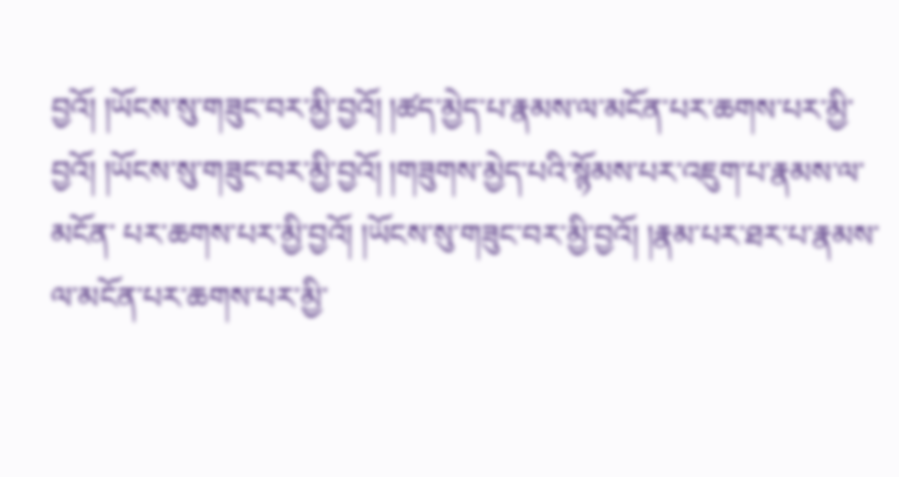བྱའོ། །ཡོངས་སུ་གཟུང་བར་མྱི་བྱའོ། །ཚད་མྱེད་པ་རྣམས་ལ་མངོན་པར་ཆགས་པར་མྱི་བྱའོ། །ཡོངས་སུ་གཟུང་བར་མྱི་བྱའོ། །གཟུགས་མྱེད་པའི་སྙོམས་པར་འཇུག་པ་རྣམས་ལ་མངོན་ པར་ཆགས་པར་མྱི་བྱའོ། །ཡོངས་སུ་གཟུང་བར་མྱི་བྱའོ། །རྣམ་པར་ཐར་པ་རྣམས་ལ་མངོན་པར་ཆགས་པར་མྱི་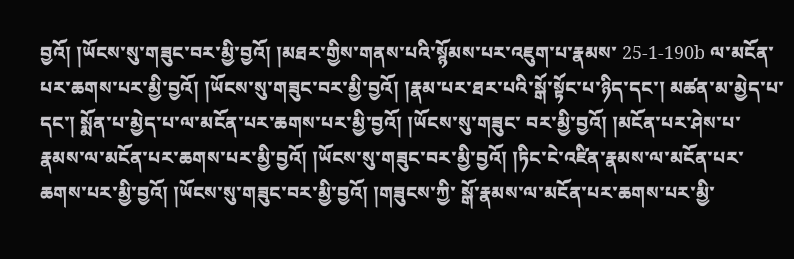བྱའོ། །ཡོངས་སུ་གཟུང་བར་མྱི་བྱའོ། །མཐར་གྱིས་གནས་པའི་སྙོམས་པར་འཇུག་པ་རྣམས་ 25-1-190b ལ་མངོན་པར་ཆགས་པར་མྱི་བྱའོ། །ཡོངས་སུ་གཟུང་བར་མྱི་བྱའོ། །རྣམ་པར་ཐར་པའི་སྒོ་སྟོང་པ་ཉིད་དང་། མཚན་མ་མྱེད་པ་དང་། སྨོན་པ་མྱེད་པ་ལ་མངོན་པར་ཆགས་པར་མྱི་བྱའོ། །ཡོངས་སུ་གཟུང་ བར་མྱི་བྱའོ། །མངོན་པར་ཤེས་པ་རྣམས་ལ་མངོན་པར་ཆགས་པར་མྱི་བྱའོ། །ཡོངས་སུ་གཟུང་བར་མྱི་བྱའོ། །ཏིང་ངེ་འཛིན་རྣམས་ལ་མངོན་པར་ཆགས་པར་མྱི་བྱའོ། །ཡོངས་སུ་གཟུང་བར་མྱི་བྱའོ། །གཟུངས་ཀྱི་ སྒོ་རྣམས་ལ་མངོན་པར་ཆགས་པར་མྱི་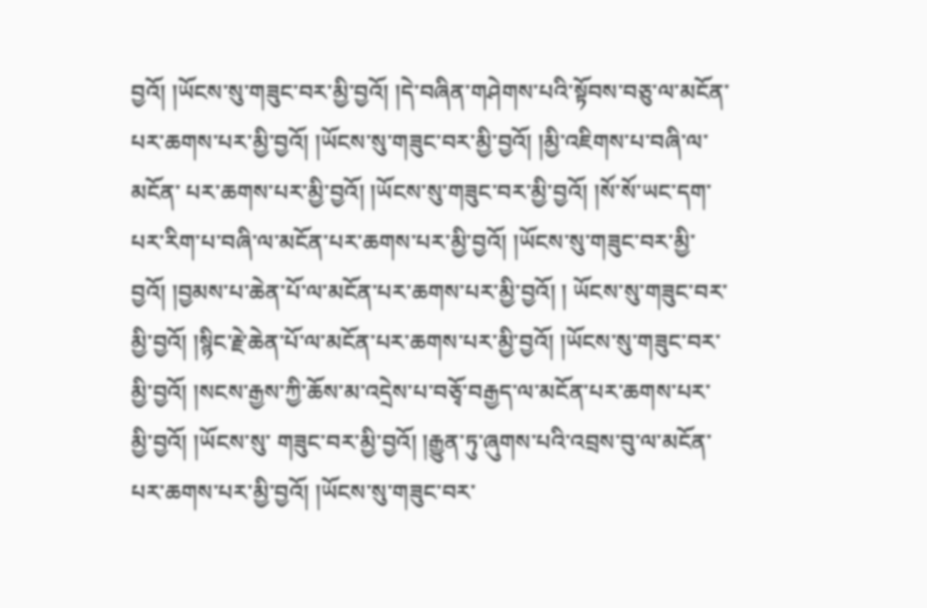བྱའོ། །ཡོངས་སུ་གཟུང་བར་མྱི་བྱའོ། །དེ་བཞིན་གཤེགས་པའི་སྟོབས་བཅུ་ལ་མངོན་པར་ཆགས་པར་མྱི་བྱའོ། །ཡོངས་སུ་གཟུང་བར་མྱི་བྱའོ། །མྱི་འཇིགས་པ་བཞི་ལ་མངོན་ པར་ཆགས་པར་མྱི་བྱའོ། །ཡོངས་སུ་གཟུང་བར་མྱི་བྱའོ། །སོ་སོ་ཡང་དག་པར་རིག་པ་བཞི་ལ་མངོན་པར་ཆགས་པར་མྱི་བྱའོ། །ཡོངས་སུ་གཟུང་བར་མྱི་བྱའོ། །བྱམས་པ་ཆེན་པོ་ལ་མངོན་པར་ཆགས་པར་མྱི་བྱའོ། ། ཡོངས་སུ་གཟུང་བར་མྱི་བྱའོ། །སྙིང་རྗེ་ཆེན་པོ་ལ་མངོན་པར་ཆགས་པར་མྱི་བྱའོ། །ཡོངས་སུ་གཟུང་བར་མྱི་བྱའོ། །སངས་རྒྱས་ཀྱི་ཆོས་མ་འདྲེས་པ་བཅྭོ་བརྒྱད་ལ་མངོན་པར་ཆགས་པར་མྱི་བྱའོ། །ཡོངས་སུ་ གཟུང་བར་མྱི་བྱའོ། །རྒྱུན་ཏུ་ཞུགས་པའི་འབྲས་བུ་ལ་མངོན་པར་ཆགས་པར་མྱི་བྱའོ། །ཡོངས་སུ་གཟུང་བར་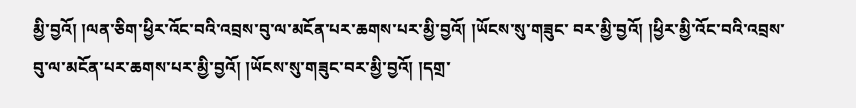མྱི་བྱའོ། །ལན་ཅིག་ཕྱིར་འོང་བའི་འབྲས་བུ་ལ་མངོན་པར་ཆགས་པར་མྱི་བྱའོ། །ཡོངས་སུ་གཟུང་ བར་མྱི་བྱའོ། །ཕྱིར་མྱི་འོང་བའི་འབྲས་བུ་ལ་མངོན་པར་ཆགས་པར་མྱི་བྱའོ། །ཡོངས་སུ་གཟུང་བར་མྱི་བྱའོ། །དགྲ་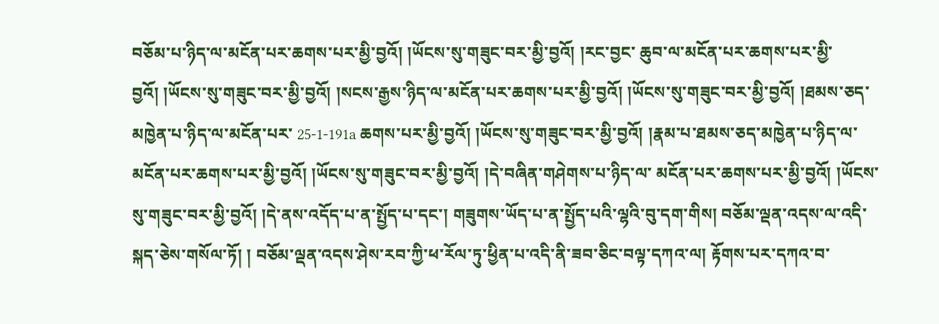བཅོམ་པ་ཉིད་ལ་མངོན་པར་ཆགས་པར་མྱི་བྱའོ། །ཡོངས་སུ་གཟུང་བར་མྱི་བྱའོ། །རང་བྱང་ ཆུབ་ལ་མངོན་པར་ཆགས་པར་མྱི་བྱའོ། །ཡོངས་སུ་གཟུང་བར་མྱི་བྱའོ། །སངས་རྒྱས་ཉིད་ལ་མངོན་པར་ཆགས་པར་མྱི་བྱའོ། །ཡོངས་སུ་གཟུང་བར་མྱི་བྱའོ། །ཐམས་ཅད་མཁྱེན་པ་ཉིད་ལ་མངོན་པར་ 25-1-191a ཆགས་པར་མྱི་བྱའོ། །ཡོངས་སུ་གཟུང་བར་མྱི་བྱའོ། །རྣམ་པ་ཐམས་ཅད་མཁྱེན་པ་ཉིད་ལ་མངོན་པར་ཆགས་པར་མྱི་བྱའོ། །ཡོངས་སུ་གཟུང་བར་མྱི་བྱའོ། །དེ་བཞིན་གཤེགས་པ་ཉིད་ལ་ མངོན་པར་ཆགས་པར་མྱི་བྱའོ། །ཡོངས་སུ་གཟུང་བར་མྱི་བྱའོ། །དེ་ནས་འདོད་པ་ན་སྤྱོད་པ་དང་། གཟུགས་ཡོད་པ་ན་སྤྱོད་པའི་ལྷའི་བུ་དག་གིས། བཅོམ་ལྡན་འདས་ལ་འདི་སྐད་ཅེས་གསོལ་ཏོ། ། བཅོམ་ལྡན་འདས་ཤེས་རབ་ཀྱི་ཕ་རོལ་ཏུ་ཕྱིན་པ་འདི་ནི་ཟབ་ཅིང་བལྟ་དཀའ་ལ། རྟོགས་པར་དཀའ་བ་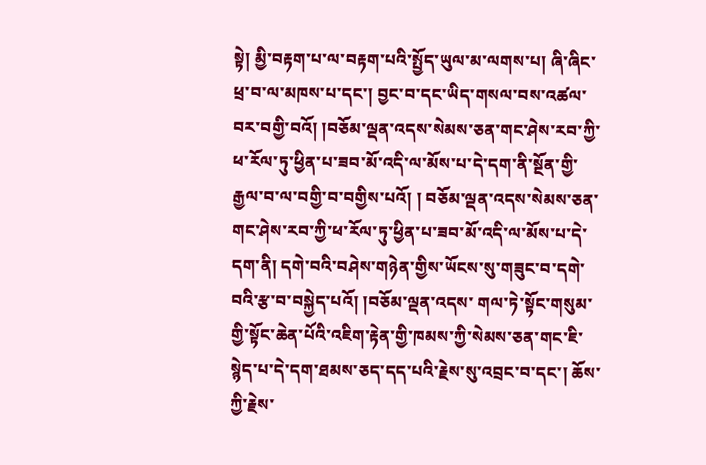སྟེ། མྱི་བརྟག་པ་ལ་བརྟག་པའི་སྤྱོད་ཡུལ་མ་ལགས་པ། ཞི་ཞིང་ཕྲ་བ་ལ་མཁས་པ་དང་། བྱང་བ་དང་ཡིད་གསལ་བས་འཚལ་བར་བགྱི་བའོ། །བཅོམ་ལྡན་འདས་སེམས་ཅན་གང་ཤེས་རབ་ཀྱི་ཕ་རོལ་ཏུ་ཕྱིན་པ་ཟབ་མོ་འདི་ལ་མོས་པ་དེ་དག་ནི་སྔོན་གྱི་རྒྱལ་བ་ལ་བགྱི་བ་བགྱིས་པའོ། ། བཅོམ་ལྡན་འདས་སེམས་ཅན་གང་ཤེས་རབ་ཀྱི་ཕ་རོལ་ཏུ་ཕྱིན་པ་ཟབ་མོ་འདི་ལ་མོས་པ་དེ་དག་ནི། དགེ་བའི་བཤེས་གཉེན་གྱིས་ཡོངས་སུ་གཟུང་བ་དགེ་བའི་རྩ་བ་བསྐྱེད་པའོ། །བཅོམ་ལྡན་འདས་ གལ་ཏེ་སྟོང་གསུམ་གྱི་སྟོང་ཆེན་པོའི་འཇིག་རྟེན་གྱི་ཁམས་ཀྱི་སེམས་ཅན་གང་ཇི་སྙེད་པ་དེ་དག་ཐམས་ཅད་དད་པའི་རྗེས་སུ་འབྲང་བ་དང་། ཆོས་ཀྱི་རྗེས་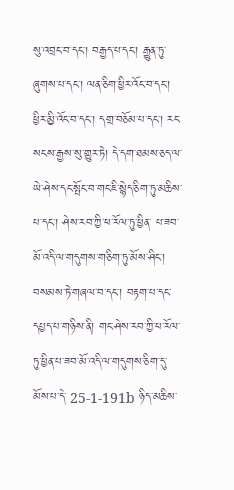སུ་འབྲང་བ་དང་། བརྒྱད་པ་དང་། རྒྱུན་ཏུ་ཞུགས་པ་དང་། ལན་ཅིག་ཕྱིར་འོང་བ་དང་། ཕྱིར་མྱི་འོང་བ་དང་། དགྲ་བཅོམ་པ་དང་། རང་སངས་རྒྱས་སུ་གྱུར་ཏེ། དེ་དག་ཐམས་ཅད་ལ་ཡེ་ཤེས་དང་སྤོང་བ་གང་ཇི་སྙེད་ཅིག་ཏུ་མཆིས་པ་དང་། ཤེས་རབ་ཀྱི་ཕ་རོལ་ཏུ་ཕྱིན་ པ་ཟབ་མོ་འདི་ལ་གདུགས་གཅིག་ཏུ་མོས་ཤིང་། བསམས་ཏེ་གཞལ་བ་དང་། བརྟག་པ་དང་དཔྱད་པ་གཉིས་ནི། གང་ཤེས་རབ་ཀྱི་ཕ་རོལ་ཏུ་ཕྱིན་པ་ཟབ་མོ་འདི་ལ་གདུགས་ཅིག་དུ་མོས་པ་དེ་ 25-1-191b ཉིད་མཆིས་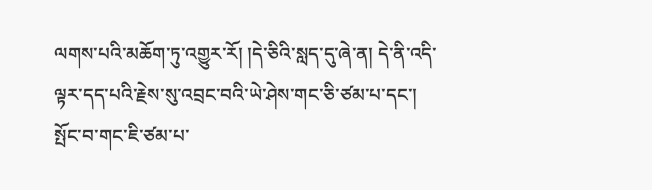ལགས་པའི་མཆོག་ཏུ་འགྱུར་རོ། །དེ་ཅིའི་སླད་དུ་ཞེ་ན། དེ་ནི་འདི་ལྟར་དད་པའི་རྗེས་སུ་འབྲང་བའི་ཡེ་ཤེས་གང་ཅི་ཙམ་པ་དང་། སྤོང་བ་གང་ཇི་ཙམ་པ་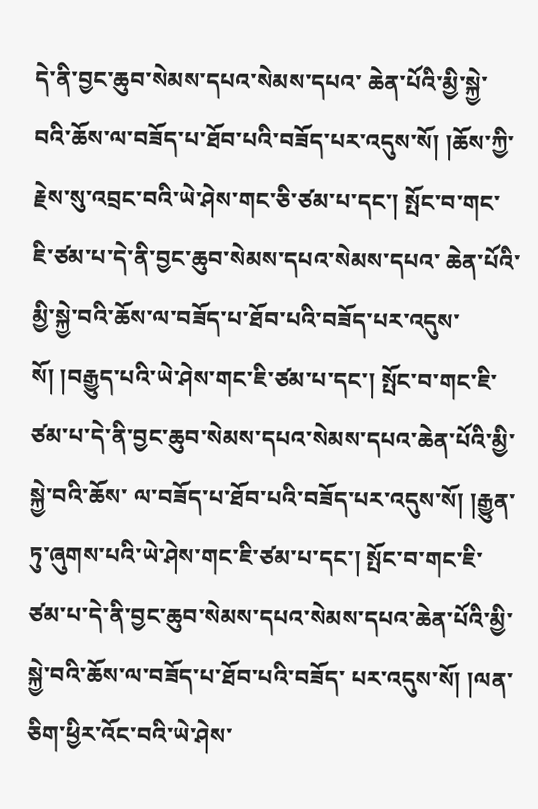དེ་ནི་བྱང་ཆུབ་སེམས་དཔའ་སེམས་དཔའ་ ཆེན་པོའི་མྱི་སྐྱེ་བའི་ཆོས་ལ་བཟོད་པ་ཐོབ་པའི་བཟོད་པར་འདུས་སོ། །ཆོས་ཀྱི་རྗེས་སུ་འབྲང་བའི་ཡེ་ཤེས་གང་ཅི་ཙམ་པ་དང་། སྤོང་བ་གང་ཇི་ཙམ་པ་དེ་ནི་བྱང་ཆུབ་སེམས་དཔའ་སེམས་དཔའ་ ཆེན་པོའི་མྱི་སྐྱེ་བའི་ཆོས་ལ་བཟོད་པ་ཐོབ་པའི་བཟོད་པར་འདུས་སོ། །བརྒྱུད་པའི་ཡེ་ཤེས་གང་ཇི་ཙམ་པ་དང་། སྤོང་བ་གང་ཇི་ཙམ་པ་དེ་ནི་བྱང་ཆུབ་སེམས་དཔའ་སེམས་དཔའ་ཆེན་པོའི་མྱི་སྐྱེ་བའི་ཆོས་ ལ་བཟོད་པ་ཐོབ་པའི་བཟོད་པར་འདུས་སོ། །རྒྱུན་ཏུ་ཞུགས་པའི་ཡེ་ཤེས་གང་ཇི་ཙམ་པ་དང་། སྤོང་བ་གང་ཇི་ཙམ་པ་དེ་ནི་བྱང་ཆུབ་སེམས་དཔའ་སེམས་དཔའ་ཆེན་པོའི་མྱི་སྐྱེ་བའི་ཆོས་ལ་བཟོད་པ་ཐོབ་པའི་བཟོད་ པར་འདུས་སོ། །ལན་ཅིག་ཕྱིར་འོང་བའི་ཡེ་ཤེས་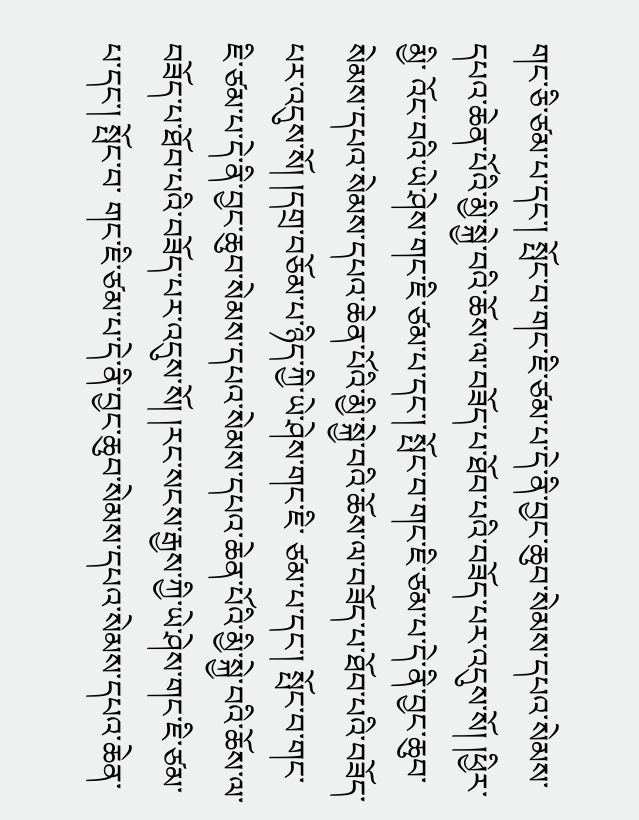གང་ཅི་ཙམ་པ་དང་། སྤོང་བ་གང་ཇི་ཙམ་པ་དེ་ནི་བྱང་ཆུབ་སེམས་དཔའ་སེམས་དཔའ་ཆེན་པོའི་མྱི་སྐྱེ་བའི་ཆོས་ལ་བཟོད་པ་ཐོབ་པའི་བཟོད་པར་འདུས་སོ། །ཕྱིར་མྱི་ འོང་བའི་ཡེ་ཤེས་གང་ཇི་ཙམ་པ་དང་། སྤོང་བ་གང་ཇི་ཙམ་པ་དེ་ནི་བྱང་ཆུབ་སེམས་དཔའ་སེམས་དཔའ་ཆེན་པོའི་མྱི་སྐྱེ་བའི་ཆོས་ལ་བཟོད་པ་ཐོབ་པའི་བཟོད་པར་འདུས་སོ། །དགྲ་བཅོམ་པ་ཉིད་ཀྱི་ཡེ་ཤེས་གང་ཇི་ ཙམ་པ་དང་། སྤོང་བ་གང་ཇི་ཙམ་པ་དེ་ནི་བྱང་ཆུབ་སེམས་དཔའ་སེམས་དཔའ་ཆེན་པོའི་མྱི་སྐྱེ་བའི་ཆོས་ལ་བཟོད་པ་ཐོབ་པའི་བཟོད་པར་འདུས་སོ། །རང་སངས་རྒྱས་ཀྱི་ཡེ་ཤེས་གང་ཇི་ཙམ་པ་དང་། སྤོང་བ་ གང་ཇི་ཙམ་པ་དེ་ནི་བྱང་ཆུབ་སེམས་དཔའ་སེམས་དཔའ་ཆེན་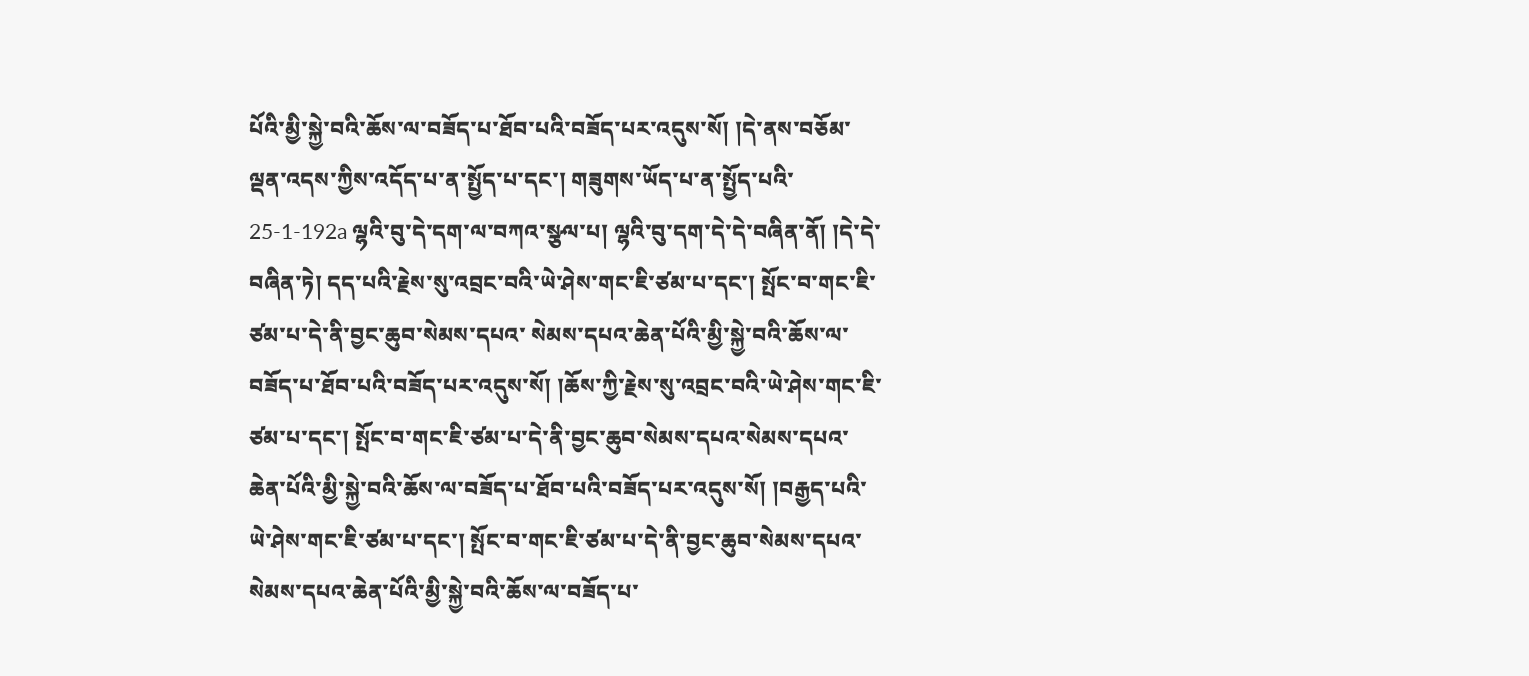པོའི་མྱི་སྐྱེ་བའི་ཆོས་ལ་བཟོད་པ་ཐོབ་པའི་བཟོད་པར་འདུས་སོ། །དེ་ནས་བཅོམ་ལྡན་འདས་ཀྱིས་འདོད་པ་ན་སྤྱོད་པ་དང་། གཟུགས་ཡོད་པ་ན་སྤྱོད་པའི་ 25-1-192a ལྷའི་བུ་དེ་དག་ལ་བཀའ་སྩལ་པ། ལྷའི་བུ་དག་དེ་དེ་བཞིན་ནོ། །དེ་དེ་བཞིན་ཏེ། དད་པའི་རྗེས་སུ་འབྲང་བའི་ཡེ་ཤེས་གང་ཇི་ཙམ་པ་དང་། སྤོང་བ་གང་ཇི་ཙམ་པ་དེ་ནི་བྱང་ཆུབ་སེམས་དཔའ་ སེམས་དཔའ་ཆེན་པོའི་མྱི་སྐྱེ་བའི་ཆོས་ལ་བཟོད་པ་ཐོབ་པའི་བཟོད་པར་འདུས་སོ། །ཆོས་ཀྱི་རྗེས་སུ་འབྲང་བའི་ཡེ་ཤེས་གང་ཇི་ཙམ་པ་དང་། སྤོང་བ་གང་ཇི་ཙམ་པ་དེ་ནི་བྱང་ཆུབ་སེམས་དཔའ་སེམས་དཔའ་ ཆེན་པོའི་མྱི་སྐྱེ་བའི་ཆོས་ལ་བཟོད་པ་ཐོབ་པའི་བཟོད་པར་འདུས་སོ། །བརྒྱད་པའི་ཡེ་ཤེས་གང་ཇི་ཙམ་པ་དང་། སྤོང་བ་གང་ཇི་ཙམ་པ་དེ་ནི་བྱང་ཆུབ་སེམས་དཔའ་སེམས་དཔའ་ཆེན་པོའི་མྱི་སྐྱེ་བའི་ཆོས་ལ་བཟོད་པ་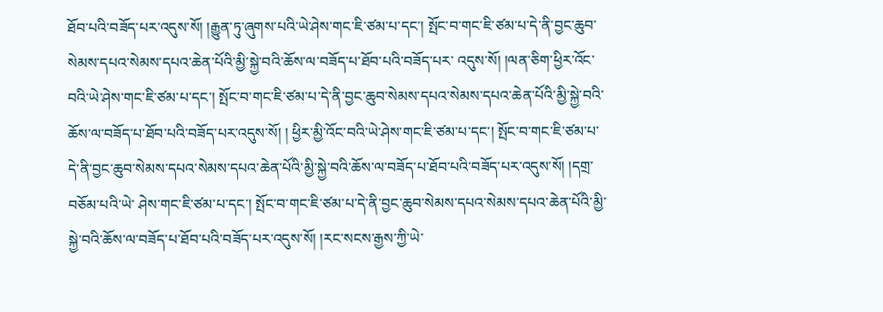ཐོབ་པའི་བཟོད་པར་འདུས་སོ། །རྒྱུན་ཏུ་ཞུགས་པའི་ཡེ་ཤེས་གང་ཇི་ཙམ་པ་དང་། སྤོང་བ་གང་ཇི་ཙམ་པ་དེ་ནི་བྱང་ཆུབ་སེམས་དཔའ་སེམས་དཔའ་ཆེན་པོའི་མྱི་སྐྱེ་བའི་ཆོས་ལ་བཟོད་པ་ཐོབ་པའི་བཟོད་པར་ འདུས་སོ། །ལན་ཅིག་ཕྱིར་འོང་བའི་ཡེ་ཤེས་གང་ཇི་ཙམ་པ་དང་། སྤོང་བ་གང་ཇི་ཙམ་པ་དེ་ནི་བྱང་ཆུབ་སེམས་དཔའ་སེམས་དཔའ་ཆེན་པོའི་མྱི་སྐྱེ་བའི་ཆོས་ལ་བཟོད་པ་ཐོབ་པའི་བཟོད་པར་འདུས་སོ། ། ཕྱིར་མྱི་འོང་བའི་ཡེ་ཤེས་གང་ཇི་ཙམ་པ་དང་། སྤོང་བ་གང་ཇི་ཙམ་པ་དེ་ནི་བྱང་ཆུབ་སེམས་དཔའ་སེམས་དཔའ་ཆེན་པོའི་མྱི་སྐྱེ་བའི་ཆོས་ལ་བཟོད་པ་ཐོབ་པའི་བཟོད་པར་འདུས་སོ། །དགྲ་བཅོམ་པའི་ཡེ་ ཤེས་གང་ཇི་ཙམ་པ་དང་། སྤོང་བ་གང་ཇི་ཙམ་པ་དེ་ནི་བྱང་ཆུབ་སེམས་དཔའ་སེམས་དཔའ་ཆེན་པོའི་མྱི་སྐྱེ་བའི་ཆོས་ལ་བཟོད་པ་ཐོབ་པའི་བཟོད་པར་འདུས་སོ། །རང་སངས་རྒྱས་ཀྱི་ཡེ་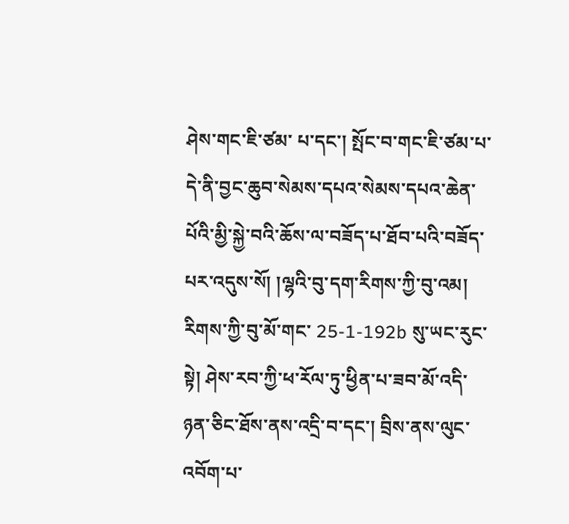ཤེས་གང་ཇི་ཙམ་ པ་དང་། སྤོང་བ་གང་ཇི་ཙམ་པ་དེ་ནི་བྱང་ཆུབ་སེམས་དཔའ་སེམས་དཔའ་ཆེན་པོའི་མྱི་སྐྱེ་བའི་ཆོས་ལ་བཟོད་པ་ཐོབ་པའི་བཟོད་པར་འདུས་སོ། །ལྷའི་བུ་དག་རིགས་ཀྱི་བུ་འམ། རིགས་ཀྱི་བུ་མོ་གང་ 25-1-192b སུ་ཡང་རུང་སྟེ། ཤེས་རབ་ཀྱི་ཕ་རོལ་ཏུ་ཕྱིན་པ་ཟབ་མོ་འདི་ཉན་ཅིང་ཐོས་ནས་འདྲི་བ་དང་། བྲིས་ནས་ལུང་འབོག་པ་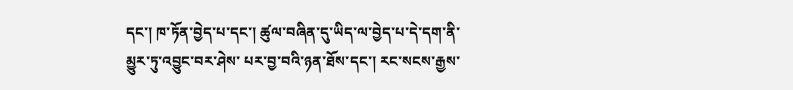དང་། ཁ་ཏོན་བྱེད་པ་དང་། ཚུལ་བཞིན་དུ་ཡིད་ལ་བྱེད་པ་དེ་དག་ནི་མྱུར་ཏུ་འབྱུང་བར་ཤེས་ པར་བྱ་བའི་ཉན་ཐོས་དང་། རང་སངས་རྒྱས་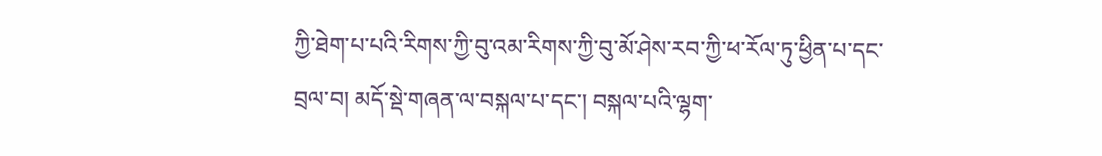ཀྱི་ཐེག་པ་པའི་རིགས་ཀྱི་བུ་འམ་རིགས་ཀྱི་བུ་མོ་ཤེས་རབ་ཀྱི་ཕ་རོལ་ཏུ་ཕྱིན་པ་དང་བྲལ་བ། མདོ་སྡེ་གཞན་ལ་བསྐལ་པ་དང་། བསྐལ་པའི་ལྷག་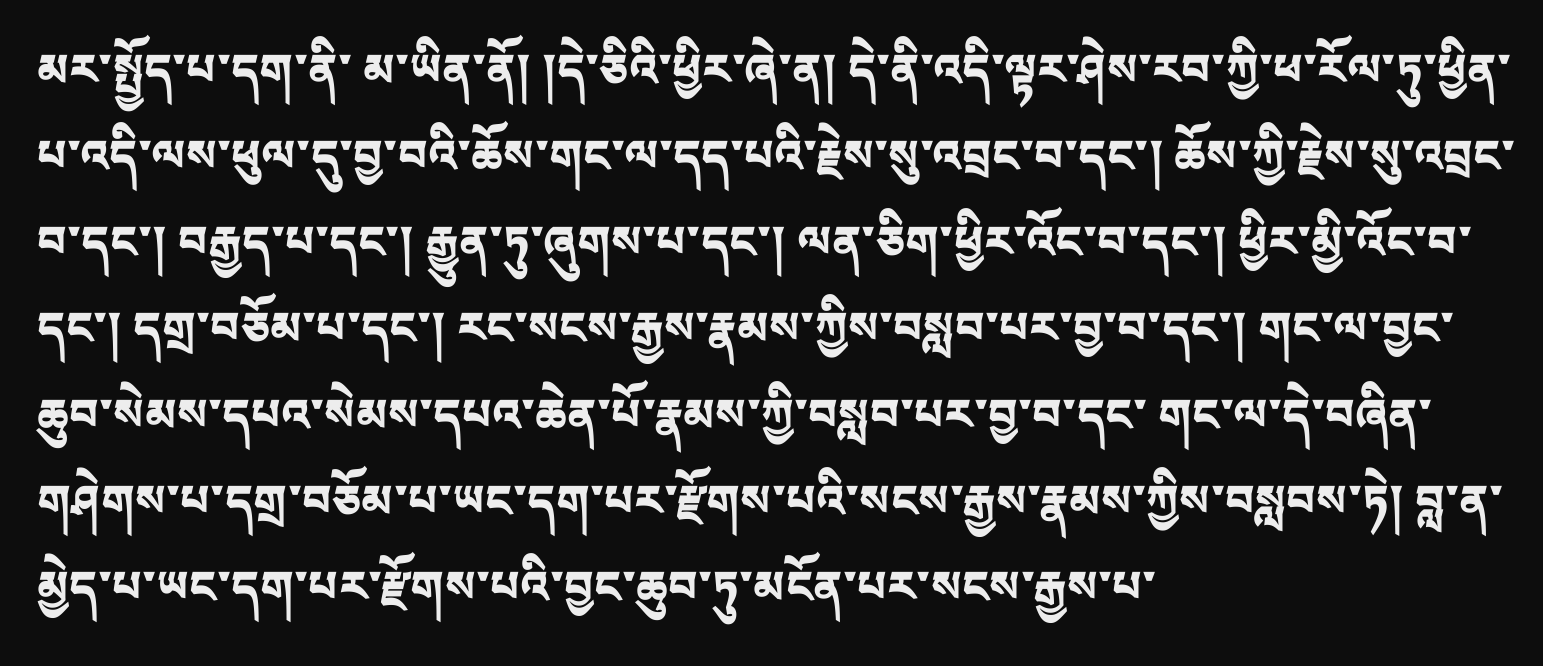མར་སྤྱོད་པ་དག་ནི་ མ་ཡིན་ནོ། །དེ་ཅིའི་ཕྱིར་ཞེ་ན། དེ་ནི་འདི་ལྟར་ཤེས་རབ་ཀྱི་ཕ་རོལ་ཏུ་ཕྱིན་པ་འདི་ལས་ཕུལ་དུ་བྱ་བའི་ཆོས་གང་ལ་དད་པའི་རྗེས་སུ་འབྲང་བ་དང་། ཆོས་ཀྱི་རྗེས་སུ་འབྲང་བ་དང་། བརྒྱད་པ་དང་། རྒྱུན་ཏུ་ཞུགས་པ་དང་། ལན་ཅིག་ཕྱིར་འོང་བ་དང་། ཕྱིར་མྱི་འོང་བ་དང་། དགྲ་བཅོམ་པ་དང་། རང་སངས་རྒྱས་རྣམས་ཀྱིས་བསླབ་པར་བྱ་བ་དང་། གང་ལ་བྱང་ཆུབ་སེམས་དཔའ་སེམས་དཔའ་ཆེན་པོ་རྣམས་ཀྱི་བསླབ་པར་བྱ་བ་དང་ གང་ལ་དེ་བཞིན་གཤེགས་པ་དགྲ་བཅོམ་པ་ཡང་དག་པར་རྫོགས་པའི་སངས་རྒྱས་རྣམས་ཀྱིས་བསླབས་ཏེ། བླ་ན་མྱེད་པ་ཡང་དག་པར་རྫོགས་པའི་བྱང་ཆུབ་ཏུ་མངོན་པར་སངས་རྒྱས་པ་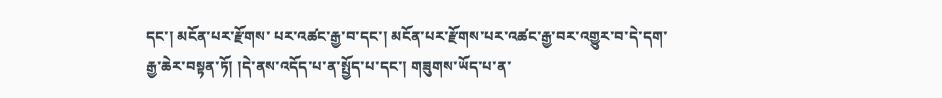དང་། མངོན་པར་རྫོགས་ པར་འཚང་རྒྱ་བ་དང་། མངོན་པར་རྫོགས་པར་འཚང་རྒྱ་བར་འགྱུར་བ་དེ་དག་རྒྱ་ཆེར་བསྟན་ཏོ། །དེ་ནས་འདོད་པ་ན་སྤྱོད་པ་དང་། གཟུགས་ཡོད་པ་ན་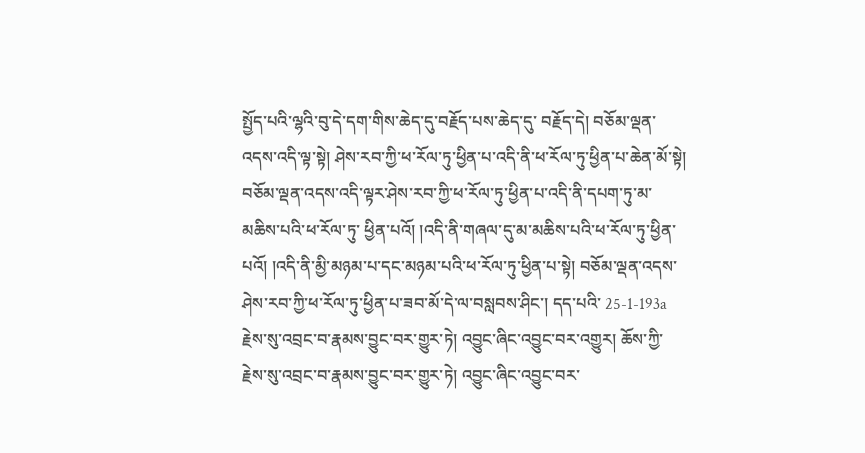སྤྱོད་པའི་ལྷའི་བུ་དེ་དག་གིས་ཆེད་དུ་བརྗོད་པས་ཆེད་དུ་ བརྗོད་དེ། བཅོམ་ལྡན་འདས་འདི་ལྟ་སྟེ། ཤེས་རབ་ཀྱི་ཕ་རོལ་ཏུ་ཕྱིན་པ་འདི་ནི་ཕ་རོལ་ཏུ་ཕྱིན་པ་ཆེན་མོ་སྟེ། བཅོམ་ལྡན་འདས་འདི་ལྟར་ཤེས་རབ་ཀྱི་ཕ་རོལ་ཏུ་ཕྱིན་པ་འདི་ནི་དཔག་ཏུ་མ་མཆིས་པའི་ཕ་རོལ་ཏུ་ ཕྱིན་པའོ། །འདི་ནི་གཞལ་དུ་མ་མཆིས་པའི་ཕ་རོལ་ཏུ་ཕྱིན་པའོ། །འདི་ནི་མྱི་མཉམ་པ་དང་མཉམ་པའི་ཕ་རོལ་ཏུ་ཕྱིན་པ་སྟེ། བཅོམ་ལྡན་འདས་ཤེས་རབ་ཀྱི་ཕ་རོལ་ཏུ་ཕྱིན་པ་ཟབ་མོ་དེ་ལ་བསླབས་ཤིང་། དད་པའི་ 25-1-193a རྗེས་སུ་འབྲང་བ་རྣམས་བྱུང་བར་གྱུར་ཏེ། འབྱུང་ཞིང་འབྱུང་བར་འགྱུར། ཆོས་ཀྱི་རྗེས་སུ་འབྲང་བ་རྣམས་བྱུང་བར་གྱུར་ཏེ། འབྱུང་ཞིང་འབྱུང་བར་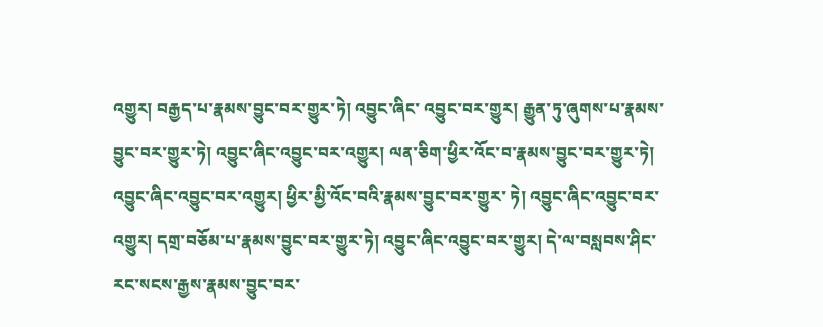འགྱུར། བརྒྱད་པ་རྣམས་བྱུང་བར་གྱུར་ཏེ། འབྱུང་ཞིང་ འབྱུང་བར་གྱུར། རྒྱུན་ཏུ་ཞུགས་པ་རྣམས་བྱུང་བར་གྱུར་ཏེ། འབྱུང་ཞིང་འབྱུང་བར་འགྱུར། ལན་ཅིག་ཕྱིར་འོང་བ་རྣམས་བྱུང་བར་གྱུར་ཏེ། འབྱུང་ཞིང་འབྱུང་བར་འགྱུར། ཕྱིར་མྱི་འོང་བའི་རྣམས་བྱུང་བར་གྱུར་ ཏེ། འབྱུང་ཞིང་འབྱུང་བར་འགྱུར། དགྲ་བཅོམ་པ་རྣམས་བྱུང་བར་གྱུར་ཏེ། འབྱུང་ཞིང་འབྱུང་བར་གྱུར། དེ་ལ་བསླབས་ཤིང་རང་སངས་རྒྱས་རྣམས་བྱུང་བར་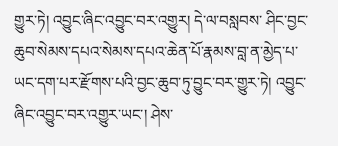གྱུར་ཏེ། འབྱུང་ཞིང་འབྱུང་བར་འགྱུར། དེ་ལ་བསླབས་ ཤིང་བྱང་ཆུབ་སེམས་དཔའ་སེམས་དཔའ་ཆེན་པོ་རྣམས་བླ་ན་མྱེད་པ་ཡང་དག་པར་རྫོགས་པའི་བྱང་ཆུབ་ཏུ་བྱུང་བར་གྱུར་ཏེ། འབྱུང་ཞིང་འབྱུང་བར་འགྱུར་ཡང་། ཤེས་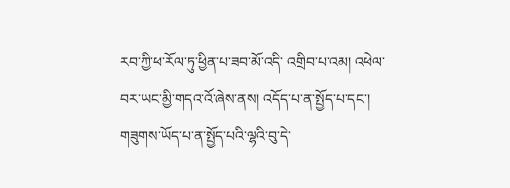རབ་ཀྱི་ཕ་རོལ་ཏུ་ཕྱིན་པ་ཟབ་མོ་འདི་ འགྲིབ་པ་འམ། འཕེལ་བར་ཡང་མྱི་གདའ་འོ་ཞེས་ནས། འདོད་པ་ན་སྤྱོད་པ་དང་། གཟུགས་ཡོད་པ་ན་སྤྱོད་པའི་ལྷའི་བུ་དེ་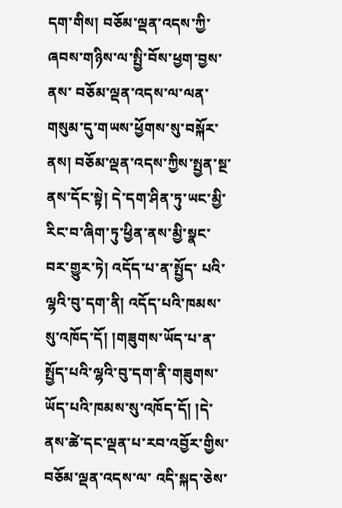དག་གིས། བཅོམ་ལྡན་འདས་ཀྱི་ཞབས་གཉིས་ལ་སྤྱི་བོས་ཕྱག་བྱས་ནས་ བཅོམ་ལྡན་འདས་ལ་ལན་གསུམ་དུ་གཡས་ཕྱོགས་སུ་བསྐོར་ནས། བཅོམ་ལྡན་འདས་ཀྱིས་སྤྱན་སྔ་ནས་དོང་སྟེ། དེ་དག་ཤིན་ཏུ་ཡང་མྱི་རིང་བ་ཞིག་ཏུ་ཕྱིན་ནས་མྱི་སྣང་བར་གྱུར་ཏེ། འདོད་པ་ན་སྤྱོད་ པའི་ལྷའི་བུ་དག་ནི། འདོད་པའི་ཁམས་སུ་འཁོད་དོ། །གཟུགས་ཡོད་པ་ན་སྤྱོད་པའི་ལྷའི་བུ་དག་ནི་གཟུགས་ཡོད་པའི་ཁམས་སུ་འཁོད་དོ། །དེ་ནས་ཚེ་དང་ལྡན་པ་རབ་འབྱོར་གྱིས་བཅོམ་ལྡན་འདས་ལ་ འདི་སྐད་ཅེས་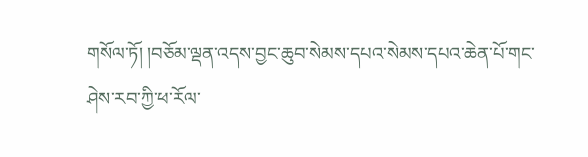གསོལ་ཏོ། །བཅོམ་ལྡན་འདས་བྱང་ཆུབ་སེམས་དཔའ་སེམས་དཔའ་ཆེན་པོ་གང་ཤེས་རབ་ཀྱི་ཕ་རོལ་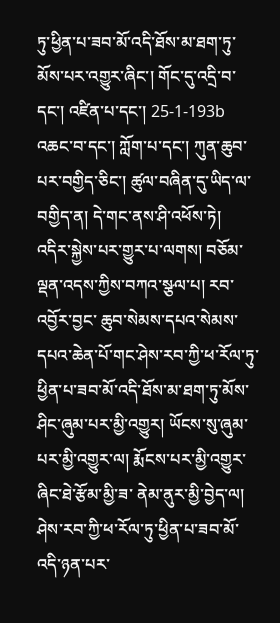ཏུ་ཕྱིན་པ་ཟབ་མོ་འདི་ཐོས་མ་ཐག་ཏུ་མོས་པར་འགྱུར་ཞིང་། གོང་དུ་འདྲི་བ་དང་། འཛིན་པ་དང་། 25-1-193b འཆང་བ་དང་། ཀློག་པ་དང་། ཀུན་ཆུབ་པར་བགྱིད་ཅིང་། ཚུལ་བཞིན་དུ་ཡིད་ལ་བགྱིད་ན། དེ་གང་ནས་ཤི་འཕོས་ཏེ། འདིར་སྐྱེས་པར་གྱུར་པ་ལགས། བཅོམ་ལྡན་འདས་ཀྱིས་བཀའ་སྩལ་པ། རབ་འབྱོར་བྱང་ ཆུབ་སེམས་དཔའ་སེམས་དཔའ་ཆེན་པོ་གང་ཤེས་རབ་ཀྱི་ཕ་རོལ་ཏུ་ཕྱིན་པ་ཟབ་མོ་འདི་ཐོས་མ་ཐག་ཏུ་མོས་ཤིང་ཞུམ་པར་མྱི་འགྱུར། ཡོངས་སུ་ཞུམ་པར་མྱི་འགྱུར་ལ། རྨོངས་པར་མྱི་འགྱུར་ཞིང་ཐེ་རྩོམ་མྱི་ཟ་ ནེམ་ནུར་མྱི་བྱེད་ལ། ཤེས་རབ་ཀྱི་ཕ་རོལ་ཏུ་ཕྱིན་པ་ཟབ་མོ་འདི་ཉན་པར་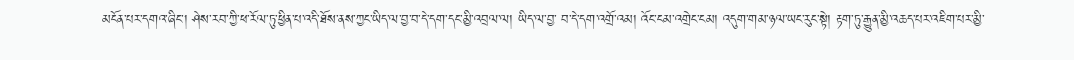མངོན་པར་དགའ་ཞིང་། ཤེས་རབ་ཀྱི་ཕ་རོལ་ཏུ་ཕྱིན་པ་འདི་ཐོས་ནས་ཀྱང་ཡིད་ལ་བྱ་བ་དེ་དག་དང་མྱི་འབྲལ་ལ། ཡིད་ལ་བྱ་ བ་དེ་དག་འགྲོ་འམ། འོང་ངམ་འགྲེང་ངམ། འདུག་གམ་ཉལ་ཡང་རུང་སྟེ། རྟག་ཏུ་རྒྱུན་མྱི་འཆད་པར་འཇིག་པར་མྱི་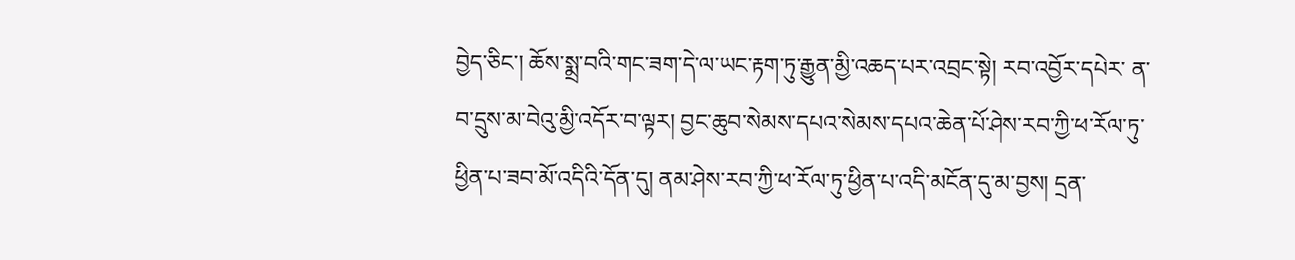བྱེད་ཅིང་། ཆོས་སྨྲ་བའི་གང་ཟག་དེ་ལ་ཡང་རྟག་ཏུ་རྒྱུན་མྱི་འཆད་པར་འབྲང་སྟེ། རབ་འབྱོར་དཔེར་ ན་བ་དྲུས་མ་བེའུ་མྱི་འདོར་བ་ལྟར། བྱང་ཆུབ་སེམས་དཔའ་སེམས་དཔའ་ཆེན་པོ་ཤེས་རབ་ཀྱི་ཕ་རོལ་ཏུ་ཕྱིན་པ་ཟབ་མོ་འདིའི་དོན་དུ། ནམ་ཤེས་རབ་ཀྱི་ཕ་རོལ་ཏུ་ཕྱིན་པ་འདི་མངོན་དུ་མ་བྱས། དྲན་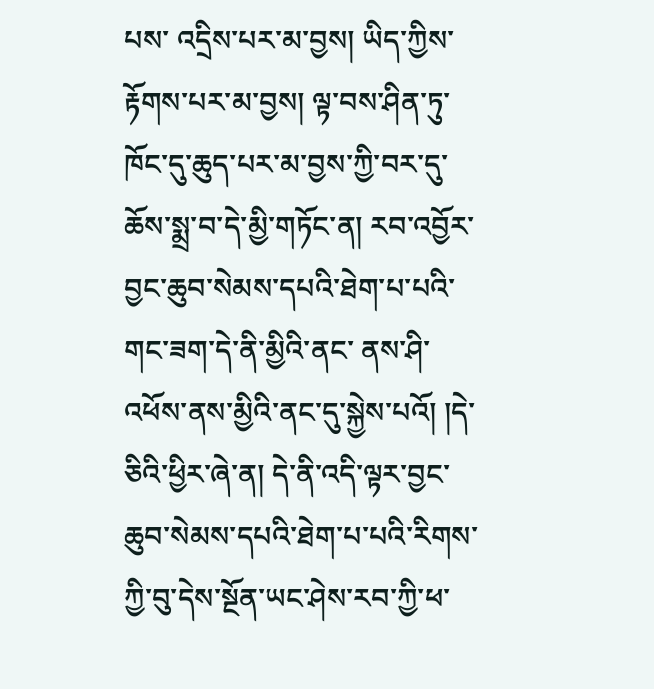པས་ འདྲིས་པར་མ་བྱས། ཡིད་ཀྱིས་རྟོགས་པར་མ་བྱས། ལྟ་བས་ཤིན་ཏུ་ཁོང་དུ་ཆུད་པར་མ་བྱས་ཀྱི་བར་དུ་ཆོས་སྨྲ་བ་དེ་མྱི་གཏོང་ན། རབ་འབྱོར་བྱང་ཆུབ་སེམས་དཔའི་ཐེག་པ་པའི་གང་ཟག་དེ་ནི་མྱིའི་ནང་ ནས་ཤི་འཕོས་ནས་མྱིའི་ནང་དུ་སྐྱེས་པའོ། །དེ་ཅིའི་ཕྱིར་ཞེ་ན། དེ་ནི་འདི་ལྟར་བྱང་ཆུབ་སེམས་དཔའི་ཐེག་པ་པའི་རིགས་ཀྱི་བུ་དེས་སྔོན་ཡང་ཤེས་རབ་ཀྱི་ཕ་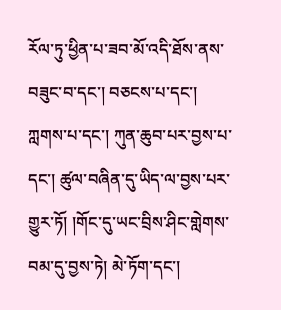རོལ་ཏུ་ཕྱིན་པ་ཟབ་མོ་འདི་ཐོས་ནས་བཟུང་བ་དང་། བཅངས་པ་དང་། ཀླགས་པ་དང་། ཀུན་ཆུབ་པར་བྱས་པ་དང་། ཚུལ་བཞིན་དུ་ཡིད་ལ་བྱས་པར་གྱུར་ཏོ། །གོང་དུ་ཡང་བྲིས་ཤིང་གླེགས་བམ་དུ་བྱས་ཏེ། མེ་ཏོག་དང་།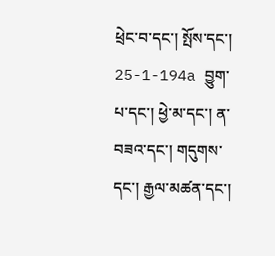ཕྲེང་བ་དང་། སྤོས་དང་། 25-1-194a བྱུག་པ་དང་། ཕྱེ་མ་དང་། ན་བཟའ་དང་། གདུགས་དང་། རྒྱལ་མཚན་དང་།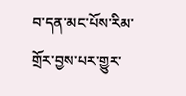བ་དན་མང་པོས་རིམ་གྲོར་བྱས་པར་གྱུར་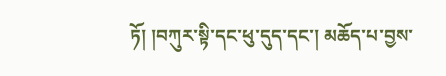ཏོ། །བཀུར་སྟི་དང་ཕུ་དུད་དང་། མཆོད་པ་བྱས་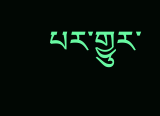པར་གྱུར་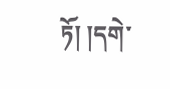ཏོ། །དགེ་